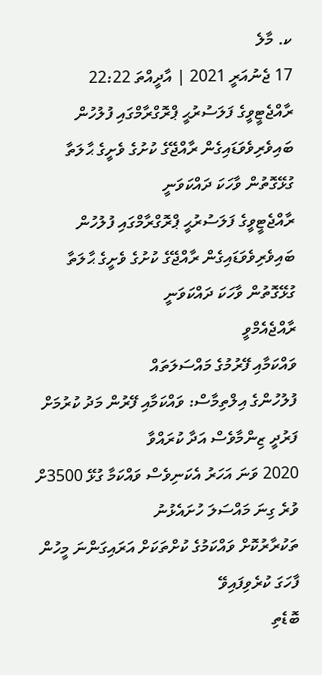ކ. މާލެ
17 ޖެނުއަރީ 2021 | އާދީއްތަ 22:22
ރާއްޖެޓީވީގެ ފަލަސުރުޙީ ޕްރޮގްރާމްގައި ފުލުހުން ބައިވެރިވެވަޑައިގެން ރާއްޖޭގެ ކުށުގެ ވެށީގެ ޙާލަތާ ގުޅޭގޮތުން ވާހަކަ ދައްކަވަނީ
ރާއްޖެޓީވީގެ ފަލަސުރުޙީ ޕްރޮގްރާމްގައި ފުލުހުން ބައިވެރިވެވަޑައިގެން ރާއްޖޭގެ ކުށުގެ ވެށީގެ ޙާލަތާ ގުޅޭގޮތުން ވާހަކަ ދައްކަވަނީ
ރާއްޖެއެމްވީ
ވައްކަމާއި ފޭރުމުގެ މައްސަލަތައް
ފުލުހުންގެ އިލްތިމާސް: ވައްކަމާއި ފޭރުން މަދު ކުރުމަށް ފަރުދީ ޒިންމާވެސް އަދާ ކުރައްވާ
2020 ވަނަ އަހަރު އެކަނިވެސް ވައްކަމާ ގުޅޭ 3500ށް ވުރެ ގިނަ މައްސަލަ ހުށައެޅުނު
ތަކުރާރުކޮށް ވައްކަމުގެ ކުށްތަކަށް އަރައިގަންނަ މީހުން ފާހަގަ ކުރެވިފައިވޭ
ބޮޑެތި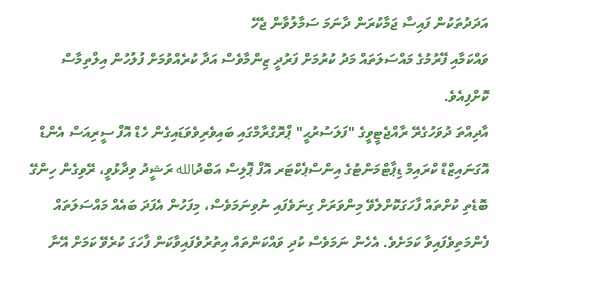އަދަދުތަކުން ފައިސާ ޖަމާކުރަން ދާނަމަ ސަމާލުވާން ޖެހޭ
ވައްކަމާއި ފޭރުމުގެ މައްސަލަތައް މަދު ކުރުމަށް ފަރުދީ ޒިންމާވެސް އަދާ ކުރެއްވުމަށް ފުލުހުން އިލްތިމާސް ކޮށްފިއެވެ.
އާދިއްތަ ދުވަހުގެރޭ ރާއްޖެޓީވީގެ "ފަލަސުރުޙީ" ޕްރޮގްރާމްގައި ބައިވެރިވެވަޑައިގެން ހެޑް އޮފް ސީރިއަސް އެންޑް އޮގަނައިޒްޑް ކްރައިމް ޑިޕާޓްމަންޓުގެ އިންސްޕެކްޓަރ އޮފް ޕޮލިސް އަބްދުالله ރަޝީދު ވިދާޅުވީ، ރޭވިގެން ހިންގޭ ބޮޑެތި ކުށްތައް ފާހަގަކޮށްލެވޭ މިންވަރަށް ގިނަވެފައި ނުވިނަމަވެސް، މިފަހުން އެފަދަ ބައެއް މައްސަލަތައް ފެންމަތިވެފައިވާ ކަމަށެވެ. އެހެން ނަމަވެސް ކުދި ވައްކަންތައް އިތުރުވެފައިވާކަން ފާހަގަ ކުރެވޭ ކަމަށް އޭނާ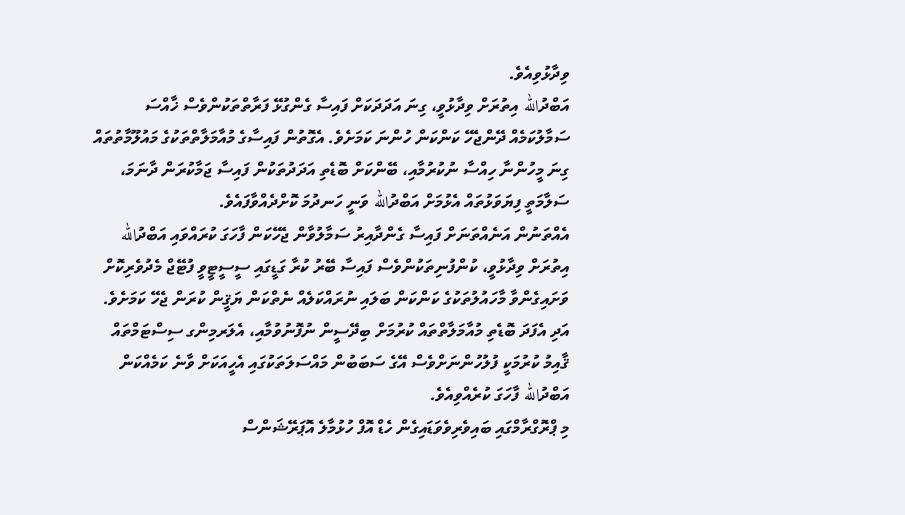ވިދާޅުވިއެވެ.
އަބްދުالله އިތުރަށް ވިދާޅުވީ، ގިނަ އަދަދަކަށް ފައިސާ ގެންގުޅޭ ފަރާތްތަކުންވެސް ޚާއްސަ ސަމާލުކަމެއް ދޭންޖެހޭ ކަންކަން ހުންނަ ކަމަށެވެ. އެގޮތުން ފައިސާގެ މުއާމަލާތްތަކުގެ މައުލޫމާތުތައް ގިނަ މީހުންނާ ހިއްސާ ނުކުރުމާއި، ބޭންކަށް ބޮޑެތި އަދަދުތަކުން ފައިސާ ޖަމާކުރަން ދާނަމަ، ސަލާމަތީ ފިޔަވަޅުތައް އެޅުމަށް އަބްދުالله ވަނީ ހަނދުމަ ކޮށްދެއްވާފައެވެ.
އެއްތަނުން އަނެއްތަނަށް ފައިސާ ގެންދާއިރު ސަމާލުވާން ޖެހޭކަން ފާހަގަ ކުރައްވައި އަބްދުالله އިތުރަށް ވިދާޅުވީ، ކުންފުނިތަކުންވެސް ފައިސާ ބޭރު ކުރާ ގަޑީގައި ސީސީޓީވީ ފުޓޭޖް މެދުވެރިކޮށް ވަށައިގެންވާ މާހައުލުތަކުގެ ކަންކަން ބަލައި ނުރައްކަލެއް ނެތްކަން ޔަޤީން ކުރަން ޖެހޭ ކަމަށެވެ. އަދި އެފަދަ ބޮޑެތި މުއާމަލާތްތައް ކުރުމަށް ބިދޭސީން ނުފޮނުވުމާއި، އެލަރމިންގ ސިސްޓަމްތައް ޤާއިމު ކުރުމަކީ ފުލުހުންނަށްވެސް އޭގެ ސަބަބުން މައްސަލަތަކުގައި އެހީއަކަށް ވާނެ ކަމެއްކަން އަބްދުالله ފާހަގަ ކުރެއްވިއެވެ.
މި ޕްރޮގްރާމްގައި ބައިވެރިވެވަޑައިގެން ހެޑް އޮފް ހުޅުމާލެ އޮޕަރޭޝަންސް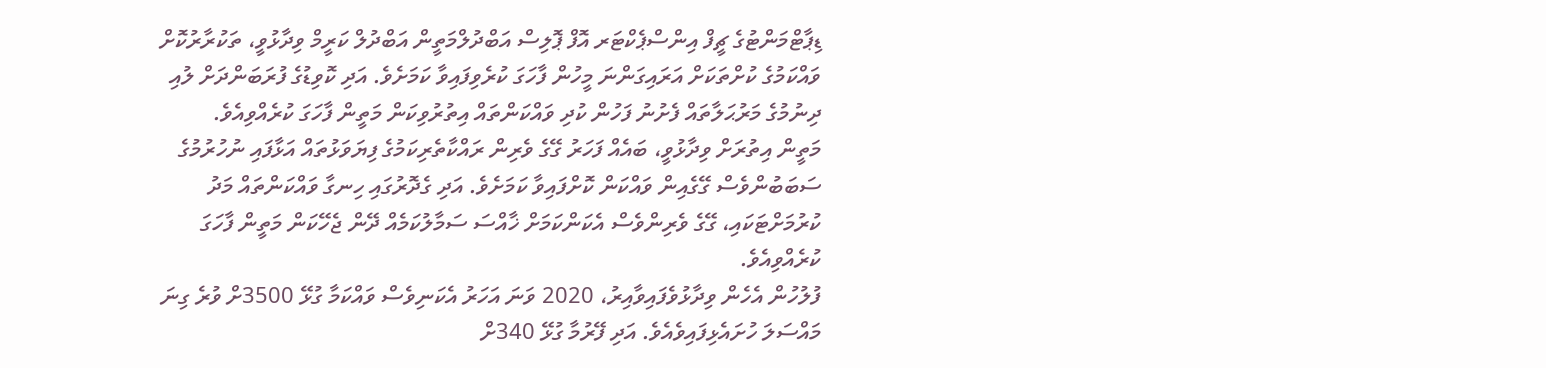ޑިޕާޓްމަންޓުގެ ޗީފް އިންސްޕެކްޓަރ އޮފް ޕޮލިސް އަބްދުލްމަތީން އަބްދުލް ކަރީމް ވިދާޅުވީ، ތަކުރާރުކޮށް ވައްކަމުގެ ކުށްތަކަށް އަރައިގަންނަ މީހުން ފާހަގަ ކުރެވިފައިވާ ކަމަށެވެ. އަދި ކޮވިޑުގެ ފުރަބަންދަށް ލުއި ދިނުމުގެ މަރުޙަލާތައް ފެށުނު ފަހުން ކުދި ވައްކަންތައް އިތުރުވިކަން މަތީން ފާހަގަ ކުރެއްވިއެވެ.
މަތީން އިތުރަށް ވިދާޅުވީ، ބައެއް ފަހަރު ގޭގެ ވެރިން ރައްކާތެރިކަމުގެ ފިޔަވަޅުތައް އަޅާފައި ނުހުރުމުގެ ސަބަބުންވެސް ގޭގެއިން ވައްކަން ކޮށްފައިވާ ކަމަށެވެ. އަދި ގެދޮރުގައި ހިނގާ ވައްކަންތައް މަދު ކުރުމަށްޓަކައި، ގޭގެ ވެރިންވެސް އެކަންކަމަށް ޚާއްސަ ސަމާލުކަމެއް ދޭން ޖެހޭކަން މަތީން ފާހަގަ ކުރެއްވިއެވެ.
ފުލުހުން އެހެން ވިދާޅުވެފައިވާއިރު، 2020 ވަނަ އަހަރު އެކަނިވެސް ވައްކަމާ ގުޅޭ 3500ށް ވުރެ ގިނަ މައްސަލަ ހުށައެޅިފައިވެއެވެ. އަދި ފޭރުމާ ގުޅޭ 340ށް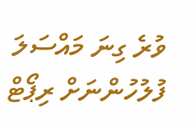ވުރެ ގިނަ މައްސަލަ ފުލުހުންނަށް ރިޕޯޓް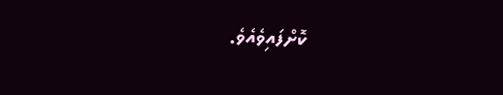ކޮށްފައިވެއެވެ.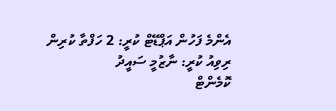އެންމެ ފަހުން އަޕްޑޭޓް ކުރީ: 2 ހަފްތާ ކުރިން
ރިވިއު ކުރީ: ނާޒުމީ ސައީދު
ކޮމެންޓް